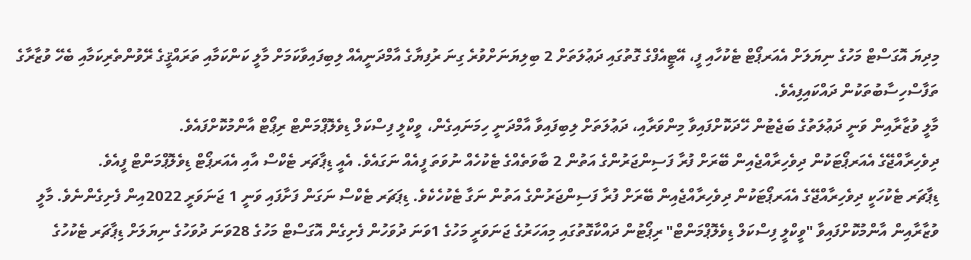މިދިޔަ އޮގަސްޓް މަހުގެ ނިޔަލަށް އެއަރޕޯޓް ޓެކުހާއި ފީ، އޭޓީއެފްގެ ގޮތުގައި ދަޢުލަތަށް 2 ބިލިޔަނަށްވުރެ ގިނަ ރުފިޔާގެ އާމްދަނީއެއް ލިބިފައިވާކަމަށް މާލީ ކަންކަމާއި ތަރައްޤީގެ ރޭވުންތެރިކަމާއި ބެހޭ ވުޒާރާގެ ތަފާސްހިސާބުތަކުން ދައްކައިފިއެވެ.
މާލީ ވުޒާރާއިން ވަނީ ދަޢުލަތުގެ ބަޖެޓުން ހޭދަކޮށްފައިވާ މިންވަރާއި، ދަޢުލަތަށް ލިބިފައިވާ އާމްދަނީ ހިމަނައިގެން، ވީކްލީ ފިސްކަލް ޑިވެލޮޕްމަންޓް ރިޕޯޓް އާންމުކޮށްފައެވެ.
ދިވެހިރާއްޖޭގެ އެއަރޕޯޓަކުން ދިވެހިރާއްޖެއިން ބޭރަށް ފުރާ ފަސިންޖަރުންގެ އަތުން 2 ބާވަތެއްގެ ޓެކުހެއް ނުވަތަ ފީއެއް ނަގައެވެ. އެއީ ޑިޕާޗަރ ޓެކްސް އާއި އެއަރޕޯޓް ޑިވެލޮޕްމަންޓް ފީއެވެ.
ޑިޕާޗަރ ޓެކުހަކީ ދިވެހިރާއްޖޭގެ އެއަރޕޯޓަކުން ދިވެހިރާއްޖެއިން ބޭރަށް ފުރާ ފަސިންޖަރުންގެ އަތުން ނަގާ ޓެކުހެކެވެ. ޑިޕަޗަރ ޓެކްސް ނަގަން ފަށާފައި ވަނީ 1 ޖަނަވަރީ 2022އިން ފެށިގެންނެވެ. މާލީ ވުޒާރާއިން އާންމުކޮށްފައިވާ "ވީކްލީ ފިސްކަލް ޑިވެލޮޕްމަންޓް" ރިޕޯޓުން ދައްކާގޮތުގައި މިއަހަރުގެ ޖަނަވަރީ މަހުގެ 1ވަނަ ދުވަހުން ފެށިގެން އޮގަސްޓް މަހުގެ 28ވަނަ ދުވަހުގެ ނިޔަލަށް ޑިޕާޗަރ ޓެކުހުގެ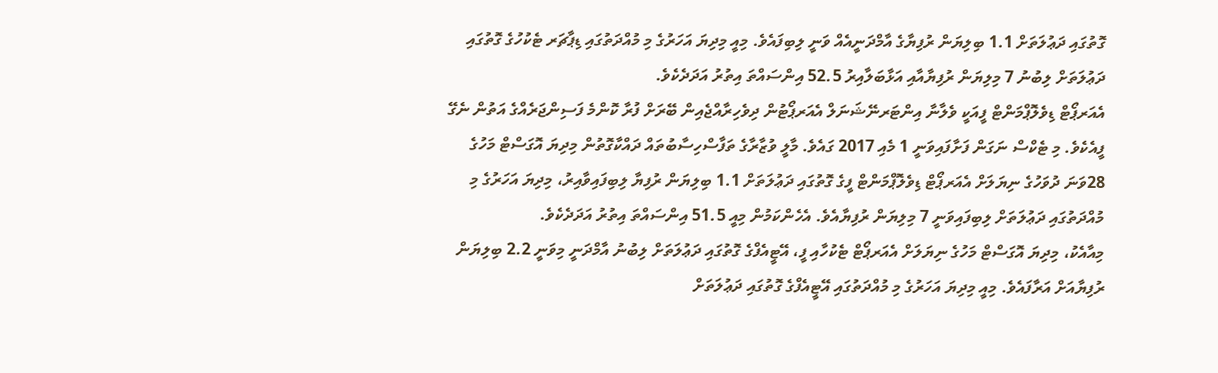ގޮތުގައި ދަޢުލަތަށް 1.1 ބިލިޔަން ރުފިޔާގެ އާމްދަނީއެއް ވަނީ ލިބިފައެވެ. މިއީ މިދިޔަ އަހަރުގެ މި މުއްދަތުގައި ޑިޕާޗަރ ޓެކުހުގެ ގޮތުގައި ދަޢުލަތަށް ލިބުނު 7 މިލިޔަން ރުފިޔާއާއި އަޅާބަލާއިރު 52.5 އިންސައްތަ އިތުރު އަދަދެކެވެ.
އެއަރޕޯޓް ޑިވެލޮޕްމަންޓް ފީއަކީ ވެލާނާ އިންޓަރނޭޝަނަލް އެއަރޕޯޓުން ދިވެހިރާއްޖެއިން ބޭރަށް ފުރާ ކޮންމެ ފަސިންޖަރެއްގެ އަތުން ނެގޭ ފީއެކެވެ. މި ޓެކްސް ނަގަން ފަށާފައިވަނީ 1 މެއި 2017 ގައެވެ. މާލީ ވުޒާރާގެ ތަފާސްހިސާބުތައް ދައްކާގޮތުން މިދިޔަ އޮގަސްޓް މަހުގެ 28ވަނަ ދުވަހުގެ ނިޔަލަށް އެއަރޕޯޓް ޑިވެލޮޕްމަންޓް ފީގެ ގޮތުގައި ދަޢުލަތަށް 1.1 ބިލިޔަން ރުފިޔާ ލިބިފައިވާއިރު، މިދިޔަ އަހަރުގެ މި މުއްދަތުގައި ދަޢުލަތަށް ލިބިފައިވަނީ 7 މިލިޔަން ރުފިޔާއެވެ. އެހެންކަމުން މިއީ 51.5 އިންސައްތަ އިތުރު އަދަދެކެވެ.
މިއާއެކު، މިދިޔަ އޮގަސްޓް މަހުގެ ނިޔަލަށް އެއަރޕޯޓް ޓެކުހާއި ފީ، އޭޓީއެފްގެ ގޮތުގައި ދަޢުލަތަށް ލިބުނު އާމްދަނީ މިވަނީ 2.2 ބިލިޔަން ރުފިޔާއަށް އަރާފައެވެ. މިއީ މިދިޔަ އަހަރުގެ މި މުއްދަތުގައި އޭޓީއެފްގެ ގޮތުގައި ދަޢުލަތަށް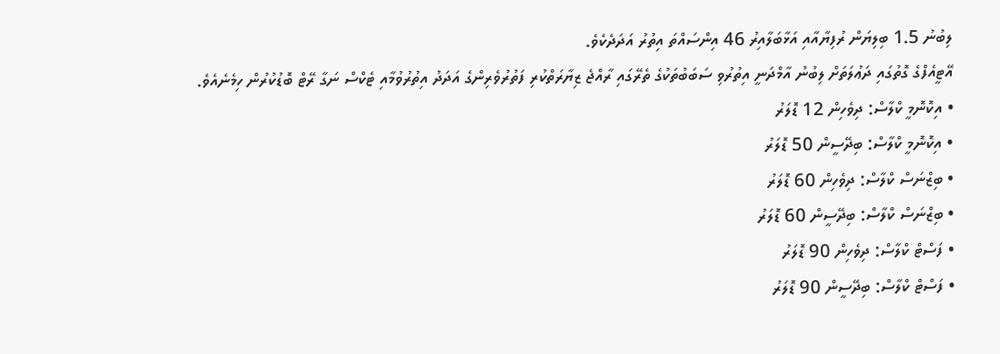ލިބުނު 1.5 ބިލިޔަން ރުފިޔާއާއި އަޅާބަލާއިރު 46 އިންސައްތަ އިތުރު އަދަދެކެވެ.
އޭޓީއެފްގެ ގޮތުގައި ދަޢުލަތަށް ލިބުނު އާމްދަނީ އިތުރުވި ސަބަބުތަކުގެ ތެރޭގައި ރާއްޖެ ޒިޔާރަތްކުރި ފަތުރުވެރިންގެ އަދަދު އިތުރުވުމާއި ޓެކްސް ނަގާ ރޭޓް ބޮޑުކުރުން ހިމެނެއެވެ.
• އިކޮނޮމީ ކްލާސް: ދިވެހިން 12 ޑޮލަރު
• އިކޮނޮމީ ކްލާސް: ބިދޭސީން 50 ޑޮލަރު
• ބިޒްނަސް ކްލާސް: ދިވެހިން 60 ޑޮލަރު
• ބިޒްނަސް ކްލާސް: ބިދޭސީން 60 ޑޮލަރު
• ފަސްޓް ކްލާސް: ދިވެހިން 90 ޑޮލަރު
• ފަސްޓް ކްލާސް: ބިދޭސީން 90 ޑޮލަރު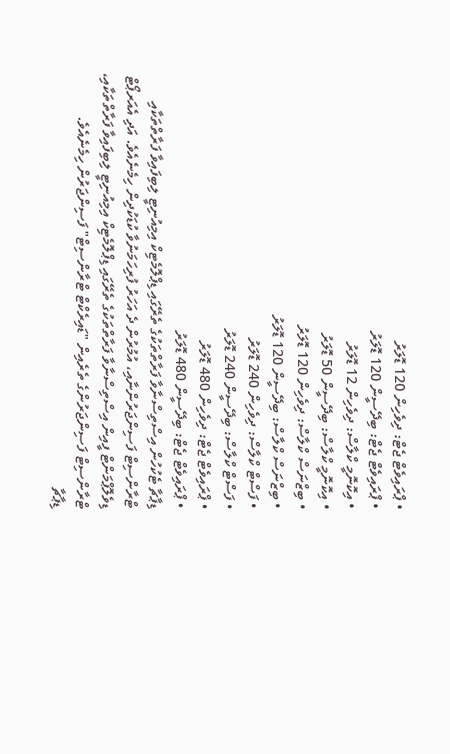• ޕްރައިވެޓް ޖެޓް: ދިވެހިން 120 ޑޮލަރު
• ޕްރައިވެޓް ޖެޓް: ބިދޭސީން 120 ޑޮލަރު
• އިކޮނޮމީ ކްލާސް: ދިވެހިން 12 ޑޮލަރު
• އިކޮނޮމީ ކްލާސް: ބިދޭސީން 50 ޑޮލަރު
• ބިޒްނަސް ކްލާސް: ދިވެހިން 120 ޑޮލަރު
• ބިޒްނަސް ކްލާސް: ބިދޭސީން 120 ޑޮލަރު
• ފަސްޓް ކްލާސް: ދިވެހިން 240 ޑޮލަރު
• ފަސްޓް ކްލާސް: ބިދޭސީން 240 ޑޮލަރު
• ޕްރައިވެޓް ޖެޓް: ދިވެހިން 480 ޑޮލަރު
• ޕްރައިވެޓް ޖެޓް: ބިދޭސީން 480 ޑޮލަރު
ޑިޕާޗާ ޓެކުހުން އިސްތިސްނާވާ ފަރާތްތަކުގެ ތެރޭގައި ޑިޕްލޮމެޓިކް އިމިއުނިޓީ ލިބިފައިވާ ފަރާތްތަކާއި ޓްރާންސިޓް ފަސިންޖަރުންނާއި، އުމުރުން ދެ އަހަރު ފުރިހަމަނުވާ ކުޑަކުދިން ހިމެނެއެވެ. އަދި އެއަރޕޯޓް ޑިވެލޮޕްމަންޓް ފީއިން އިސްތިސްނާވާ ފަރާތްތަކުގެ ތެރޭގައި ޑިޕްލޮމެޓިކް އިމިއުނިޓީ ލިބިފައިވާ ފަރާތްތަކާއި، ޓްރާންސިޓް ފަސިންޖަރުންގެ ތެރެއިން "ޑައިރެކްޓް ޓްރާންސިޓް" ފަސިންޖަރުން ހިމެނެއެވެ.
ޑިޕާޗާ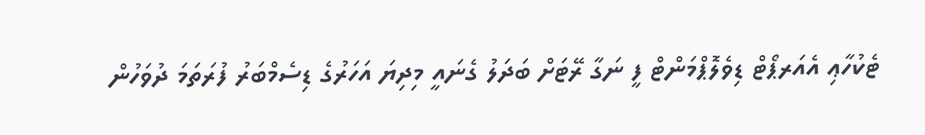ޓެކުހާޢި އެއަރޕޯޓް ޑިވެލޮޕްމަންޓް ފީ ނަގާ ރޭޓަށް ބަދަލު ގެނައީ މިދިޔަ އަހަރުގެ ޑިސެމްބަރު ފުރަތަމަ ދުވަހުން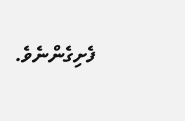ފެށިގެންނެވެ.